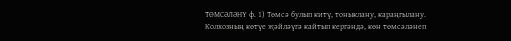ТӨМСӘЛӘНҮ ф. 1) Төмсә булып китү, тоныклану, караңгылану. Колхозның көтүе җәйләүгә кайтып кергәндә, көн төмсәләнеп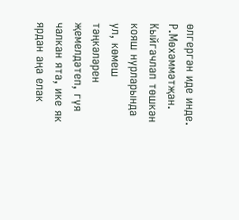өлгергән иде инде. Р.Мөхәммәтҗан. Кыйгачлап төшкән кояш нурларында ул, көмеш тәңкәләрен җемелдәтеп, гүя чалкан ята, ике як ярдан аңа елак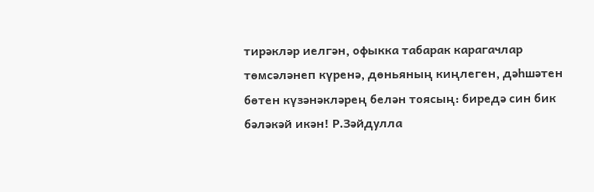тирәкләр иелгән, офыкка табарак карагачлар төмсәләнеп күренә, дөньяның киңлеген, дәһшәтен бөтен күзәнәкләрең белән тоясың: биредә син бик бәләкәй икән! Р.Зәйдулла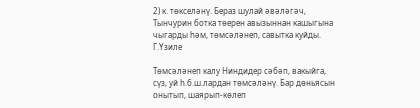2) к. төкселәнү. Бераз шулай әвәләгәч, Тынчурин ботка төерен авызыннан кашыгына чыгарды һәм, төмсәләнеп, савытка куйды. Г.Үзиле

Төмсәләнеп калу Ниндидер сәбәп, вакыйга, сүз, уй һ.б.ш.лардан төмсәләнү. Бар дөньясын онытып, шаярып-көлеп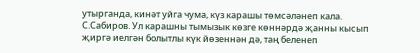утырганда, кинәт уйга чума, күз карашы төмсәләнеп кала. С.Сабиров. Ул карашны тымызык көзге көннәрдә җанны кысып җиргә иелгән болытлы күк йөзеннән дә, таң беленеп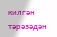килгән тәрәзәдән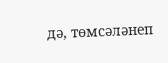дә, төмсәләнеп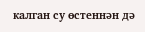калган су өстеннән дә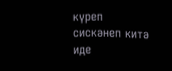күреп сискәнеп китә иде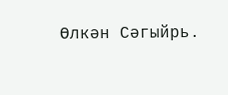Өлкән Сәгыйрь.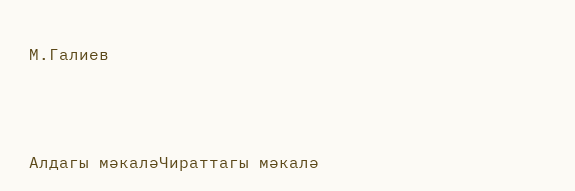М.Галиев



Алдагы мәкаләЧираттагы мәкалә